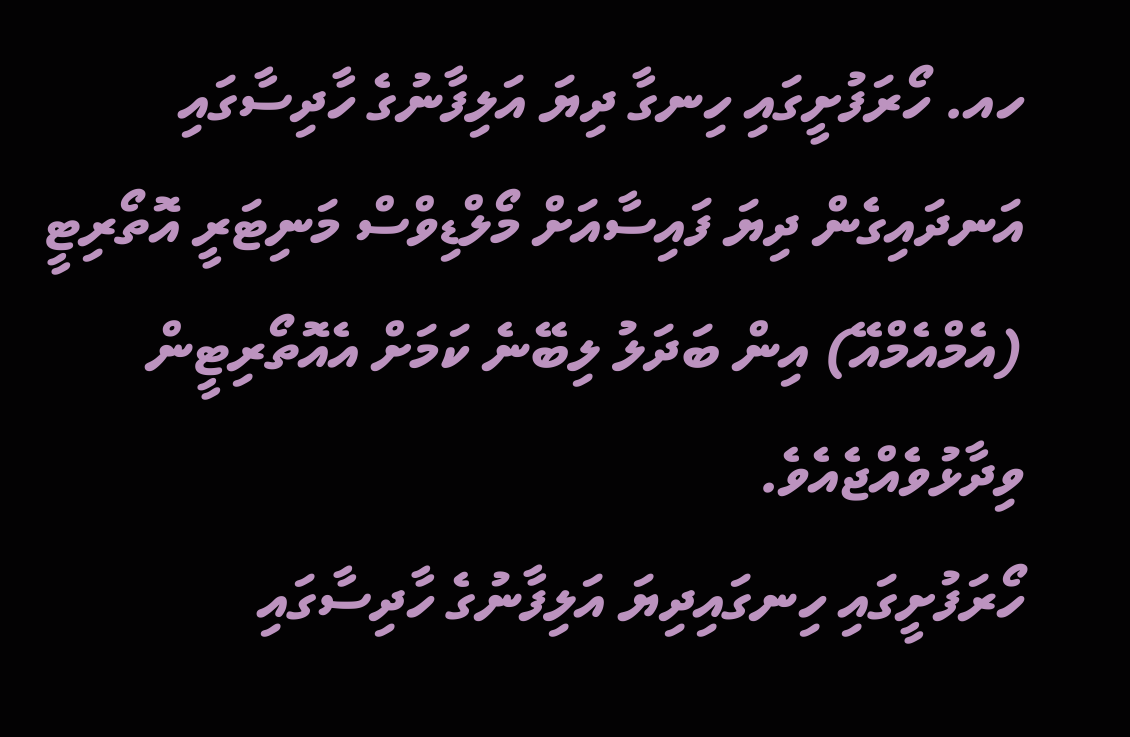ހއ. ހޯރަފުށީގައި ހިނގާ ދިޔަ އަލިފާނުގެ ހާދިސާގައި އަނދައިގެން ދިޔަ ފައިސާއަށް މޯލްޑިވްސް މަނިޓަރީ އޮތޯރިޓީ (އެމްއެމްއޭ) އިން ބަދަލު ލިބޭނެ ކަމަށް އެއޮތޯރިޓީން ވިދާޅުވެއްޖެއެވެ.
ހޯރަފުށީގައި ހިނގައިދިޔަ އަލިފާނުގެ ހާދިސާގައި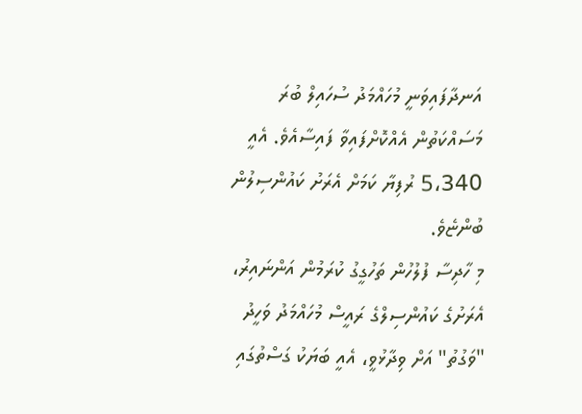އަނދާފައިވަނީ މުހައްމަދު ސުހައިލް ބުރަ މަސައްކަތުން އެއްކޮށްފައިވާ ފައިސާއެވެ. އެއީ 5،340 ރުފިޔާ ކަމަށް އެރަށު ކައުންސިލުން ބުންޏެވެ.
މި ހާދިސާ ފުލުހުން ތަހުގީގު ކުރަމުން އަންނައިރު، އެރަށުގެ ކައުންސިލްގެ ރައީސް މުހައްމަދު ވަހީދު "ވަގުތު" އަށް ވިދާޅުވީ، އެއީ ބަޔަކު ގަސްތުގައި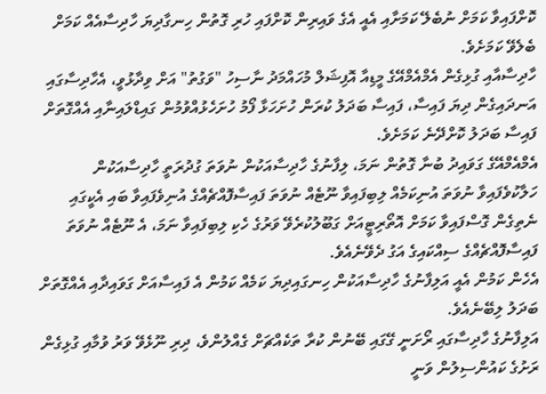ކޮށްފައިވާ ކަމަށް ނުބެލޭ ކަމަށާއި އެއީ އެގެ ވައިރިން ކޮށްފައި ހުރި ގޮތުން ހިނގާދިޔަ ހާދިސާއެއް ކަމަށް ބެލެވޭ ކަމަށެވެ.
ހާދިސާއާއި ގުޅިގެން އެމްއެމްއޭގެ މީޑިއާ އޮފިޝަލް މުހައްމަދު ނާސިހު "ވަގުތު" އަށް ވިދާޅުވީ، އެހާދިސާގައި އަނދައިގެން ދިޔަ ފައިސާ، ފައިސާ ބަދަލު ކުރަން ހުށަހަޅާ ފޯމު ހުށަހެޅުއްވުމުން ގައިޑްލައިނާއި އެއްގޮތަށް ފައިސާ ބަދަލު ކޮށްދޭނެ ކަމަށެވެ.
އެމްއެމްއޭގެ ގަވައިދު ބުނާ ގޮތުން ނަމަ، ލިފާނުގެ ހާދިސާއަކުން ނުވަތަ ގުދުރަތީ ހާދިސާއަކުން ހަލާކުވެފައިވާ ނުވަތަ އުނިކަމެއް ލިބިފައިވާ ނޫޓެއް ނުވަތަ ފައިސާފޮއްޗެއްގެ އުނިވެފައިވާ ބައި އެކީގައި ނެތިގެން ގޮސްފައިވާ ކަމަށް އޮތޯރިޓީއަށް ގަބޫލުކުރެވޭ ވަރުގެ ހެކި ލިބިފައިވާ ނަމަ، އެ ނޫޓެއް ނުވަތަ ފައިސާފޮއްޗެއްގެ ސިއްކައިގެ އަގު ދެވޭނެއެވެ.
އެހެން ކަމުން އެއީ އަލިފާނުގެ ހާދިސާއަކުން ހިނގައިދިޔަ ކަމެއް ކަމުން އެ ފައިސާއަށް ގަވައިދާއި އެއްގޮތަށް ބަދަލު ލިބޭނެއެވެ.
އަލިފާނުގެ ހާދިސާގައި ރޯށަނީ ގޭގައި ބޭނުން ކުރާ ތަކެއްޗަށް ގެއްލުންވެ، ދިރި ނޫޅެވޭ ވަރު ވުމާއި ގުޅިގެން ރަށުގެ ކައުންސިލުން ވަނީ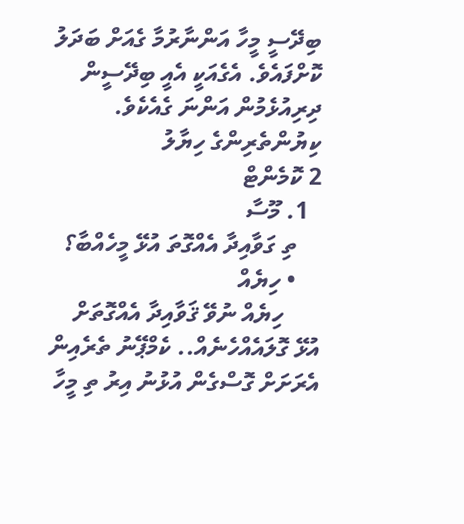ބިދޭސީ މީހާ އަންނާރުމާ ގެއަށް ބަދަލު ކޮށްފައެވެ. އެގެއަކީ އެއީ ބިދޭސީން ދިރިއުޅެމުން އަންނަ ގެއެކެވެ.
ކިޔުންތެރިންގެ ހިޔާލު
2 ކޮމެންޓް
  1. މޫސާ
    ތި ގަވާއިދާ އެއްގޮތަ އުޅޭ މީހެއްބާ؟
    • ހިޔެއް
      ހިޔެއް ނުވޭ ޤަވާއިދާ އެއްގޮތަށް އުޅޭ ގޮލައެއްހެނެއް.. ކެމްޕޭނު ތެރެއިން އެރަށަށް ގޮސްގެން އުޅުނު އިރު ތި މީހާ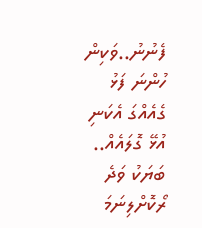ފެނުނު..ވަކިން ހުންނަ ފަޅު ގެއެއްގަ އެކަނި އުޅޭ ގޮލައެއް.. ބަޔަކު ވަދެ ރޯކޮށްލިނަމަ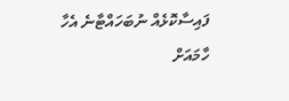ފައިސާކޮޅެއް ނުބަހައްޓާނެ އެހާ ހާމައަށް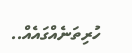ހުރިތަނެއްގައެއް..